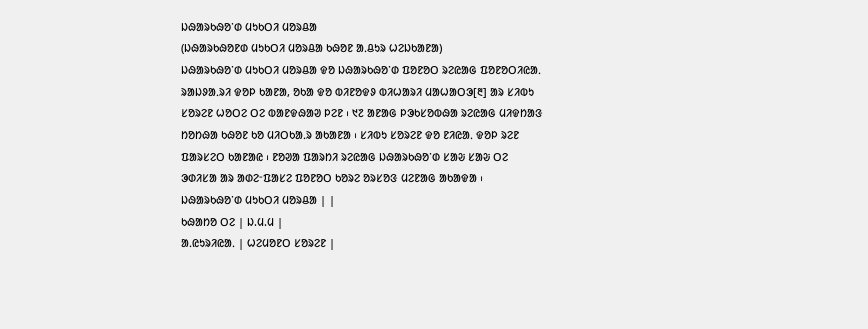ᱡᱷᱟᱨᱠᱷᱚᱸᱰ ᱢᱩᱠᱛᱤ ᱢᱚᱨᱪᱟ
(ᱡᱷᱟᱨᱠᱷᱚᱱᱰ ᱢᱩᱠᱛᱤ ᱢᱚᱨᱪᱟ ᱠᱷᱚᱱ ᱟᱹᱪᱩᱨ ᱦᱮᱡᱠᱟᱱᱟ)
ᱡᱷᱟᱨᱠᱷᱚᱸᱰ ᱢᱩᱠᱛᱤ ᱢᱚᱨᱪᱟ ᱫᱚ ᱡᱷᱟᱨᱠᱷᱚᱸᱰ ᱯᱚᱱᱚᱛ ᱨᱮᱭᱟᱜ ᱯᱚᱱᱚᱛᱤᱭᱟᱹ ᱨᱟᱡᱽᱟᱹᱨᱤ ᱫᱚᱞ ᱠᱟᱱᱟ, ᱚᱠᱟ ᱫᱚ ᱵᱤᱱᱚᱫᱽ ᱵᱤᱦᱟᱨᱤ ᱢᱟᱦᱟᱛᱳ[᱓] ᱟᱨ ᱥᱤᱵᱩ ᱥᱚᱨᱮᱱ ᱦᱚᱛᱮ ᱛᱮ ᱵᱟᱱᱫᱷᱟᱣ ᱞᱮᱱ ᱾ ᱑᱗ ᱟᱱᱟᱜ ᱞᱳᱠᱥᱚᱵᱷᱟ ᱨᱮᱭᱟᱜ ᱢᱤᱫᱴᱟᱝ ᱴᱚᱴᱷᱟ ᱠᱷᱚᱱ ᱠᱚ ᱢᱤᱛᱠᱟᱹᱨ ᱟᱠᱟᱱᱟ ᱾ ᱥᱤᱵᱩ ᱥᱚᱨᱮᱱ ᱫᱚ ᱱᱤᱭᱟᱹ ᱫᱚᱞ ᱨᱮᱱ ᱯᱟᱨᱥᱮᱛ ᱠᱟᱱᱟᱭ ᱾ ᱱᱚᱣᱟ ᱯᱟᱨᱴᱤ ᱨᱮᱭᱟᱜ ᱡᱷᱟᱨᱠᱷᱚᱸᱰ ᱥᱟᱶ ᱥᱟᱶ ᱛᱮ ᱳᱰᱤᱥᱟ ᱟᱨ ᱟᱰᱮᱼᱯᱟᱥᱮ ᱯᱚᱱᱚᱛ ᱠᱚᱨᱮ ᱚᱨᱥᱚᱝ ᱢᱮᱱᱟᱜ ᱟᱠᱟᱫᱟ ᱾
ᱡᱷᱟᱨᱠᱷᱚᱸᱰ ᱢᱩᱠᱛᱤ ᱢᱚᱨᱪᱟ | |
ᱠᱷᱟᱴᱚ ᱛᱮ | ᱡ.ᱢ.ᱢ |
ᱟᱹᱭᱩᱨᱤᱭᱟᱹ | ᱦᱮᱢᱚᱱᱛ ᱥᱚᱨᱮᱱ |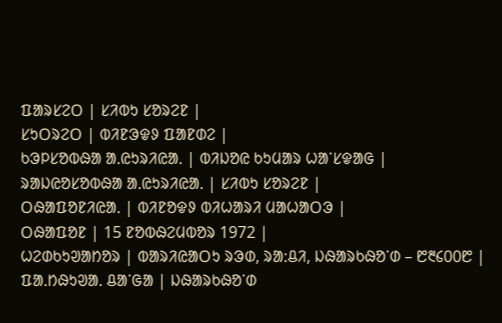ᱯᱟᱨᱥᱮᱛ | ᱥᱤᱵᱩ ᱥᱚᱨᱮᱱ |
ᱥᱩᱛᱨᱮᱛ | ᱵᱤᱱᱳᱫᱽ ᱯᱟᱱᱰᱮ |
ᱠᱳᱞᱥᱚᱵᱷᱟ ᱟᱹᱭᱩᱨᱤᱭᱟᱹ | ᱵᱤᱡᱚᱭ ᱠᱩᱢᱟᱨ ᱦᱟᱸᱥᱫᱟᱜ |
ᱨᱟᱡᱭᱚᱥᱚᱵᱷᱟ ᱟᱹᱭᱩᱨᱤᱭᱟᱹ | ᱥᱤᱵᱩ ᱥᱚᱨᱮᱱ |
ᱛᱷᱟᱯᱚᱱᱤᱭᱟᱹ | ᱵᱤᱱᱚᱫᱽ ᱵᱤᱦᱟᱨᱤ ᱢᱟᱦᱟᱛᱳ |
ᱛᱷᱟᱯᱚᱱ | 15 ᱱᱚᱵᱷᱮᱢᱵᱚᱨ 1972 |
ᱦᱮᱰᱠᱩᱣᱟᱴᱚᱨ | ᱵᱟᱨᱤᱭᱟᱛᱩ ᱨᱳᱰ, ᱨᱟᱺᱪᱤ, ᱡᱷᱟᱨᱠᱷᱚᱸᱰ – ᱘᱓᱔᱐᱐᱘ |
ᱯᱟᱹᱴᱷᱩᱣᱟᱹ ᱪᱟᱸᱜᱟ | ᱡᱷᱟᱨᱠᱷᱚᱸᱰ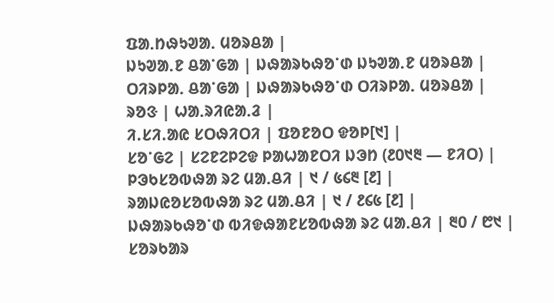ᱯᱟᱹᱴᱷᱩᱣᱟᱹ ᱢᱚᱨᱪᱟ |
ᱡᱩᱣᱟᱹᱱ ᱪᱟᱸᱜᱟ | ᱡᱷᱟᱨᱠᱷᱚᱸᱰ ᱡᱩᱣᱟᱹᱱ ᱢᱚᱨᱪᱟ |
ᱛᱤᱨᱞᱟᱹ ᱪᱟᱸᱜᱟ | ᱡᱷᱟᱨᱠᱷᱚᱸᱰ ᱛᱤᱨᱞᱟᱹ ᱢᱚᱨᱪᱟ |
ᱨᱚᱝ | ᱦᱟᱹᱨᱤᱭᱟᱹᱲ |
ᱤ.ᱥᱤ.ᱟᱭ ᱥᱛᱷᱤᱛᱤ | ᱯᱚᱱᱚᱛ ᱫᱚᱞ[᱑] |
ᱥᱚᱸᱜᱮ | ᱥᱮᱱᱮᱞᱮᱫ ᱞᱟᱦᱟᱱᱛᱤ ᱡᱳᱴ (᱒᱐᱑᱓ — ᱱᱤᱛ) |
ᱞᱳᱠᱥᱚᱵᱷᱟ ᱨᱮ ᱢᱟᱹᱪᱤ | ᱑ / ᱕᱔᱓ [᱒] |
ᱨᱟᱡᱭᱚᱥᱚᱵᱷᱟ ᱨᱮ ᱢᱟᱹᱪᱤ | ᱑ / ᱒᱔᱕ [᱒] |
ᱡᱷᱟᱨᱠᱷᱚᱸᱰ ᱵᱤᱫᱷᱟᱱᱥᱚᱵᱷᱟ ᱨᱮ ᱢᱟᱹᱪᱤ | ᱓᱐ / ᱘᱑ |
ᱥᱚᱨᱠᱟᱨ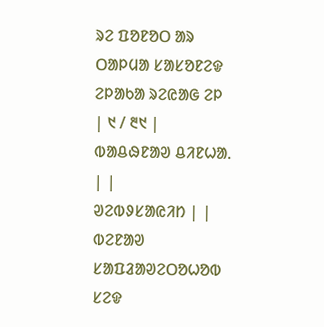ᱨᱮ ᱯᱚᱱᱚᱛ ᱟᱨ ᱛᱟᱞᱢᱟ ᱥᱟᱥᱚᱱᱮᱫ ᱮᱞᱟᱠᱟ ᱨᱮᱭᱟᱜ ᱮᱞ | ᱑ / ᱓᱑ |
ᱵᱟᱪᱷᱱᱟᱣ ᱪᱤᱱᱦᱟᱹ | |
ᱣᱮᱵᱽᱥᱟᱭᱤᱴ | |
ᱵᱮᱱᱟᱣ
ᱥᱟᱯᱲᱟᱣᱮᱛᱚᱦᱚᱵ ᱥᱮᱫ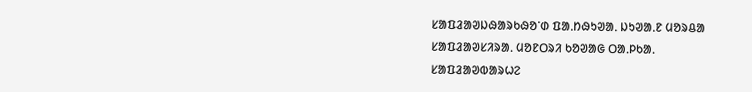ᱥᱟᱯᱲᱟᱣᱡᱷᱟᱨᱠᱷᱚᱸᱰ ᱯᱟᱹᱴᱷᱩᱣᱟᱹ ᱡᱩᱣᱟᱹᱱ ᱢᱚᱨᱪᱟ
ᱥᱟᱯᱲᱟᱣᱥᱤᱨᱟᱹ ᱢᱚᱱᱛᱨᱤ ᱠᱚᱣᱟᱜ ᱛᱟᱹᱞᱠᱟᱹ
ᱥᱟᱯᱲᱟᱣᱵᱟᱨᱦᱮ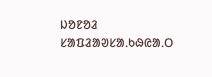ᱡᱚᱱᱚᱲ
ᱥᱟᱯᱲᱟᱣᱥᱟᱹᱠᱷᱭᱟᱹᱛ